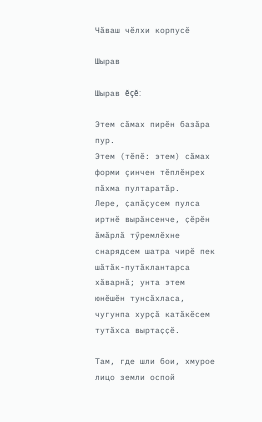Чӑваш чӗлхи корпусӗ

Шырав

Шырав ĕçĕ:

Этем сăмах пирĕн базăра пур.
Этем (тĕпĕ: этем) сăмах форми çинчен тĕплĕнрех пăхма пултаратăр.
Лере, ҫапӑҫусем пулса иртнӗ вырӑнсенче, ҫӗрӗн ӑмӑрлӑ тӳремлӗхне снарядсем шатра чирӗ пек шӑтӑк-путӑклантарса хӑварнӑ; унта этем юнӗшӗн тунсӑхласа, чугунпа хурҫӑ катӑкӗсем тутӑхса выртаҫҫӗ.

Там, где шли бои, хмурое лицо земли оспой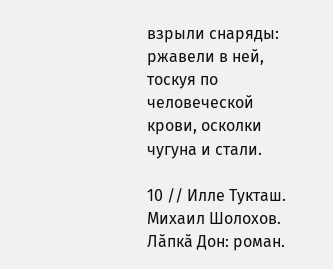взрыли снаряды: ржавели в ней, тоскуя по человеческой крови, осколки чугуна и стали.

10 // Илле Тукташ. Михаил Шолохов. Лӑпкӑ Дон: роман.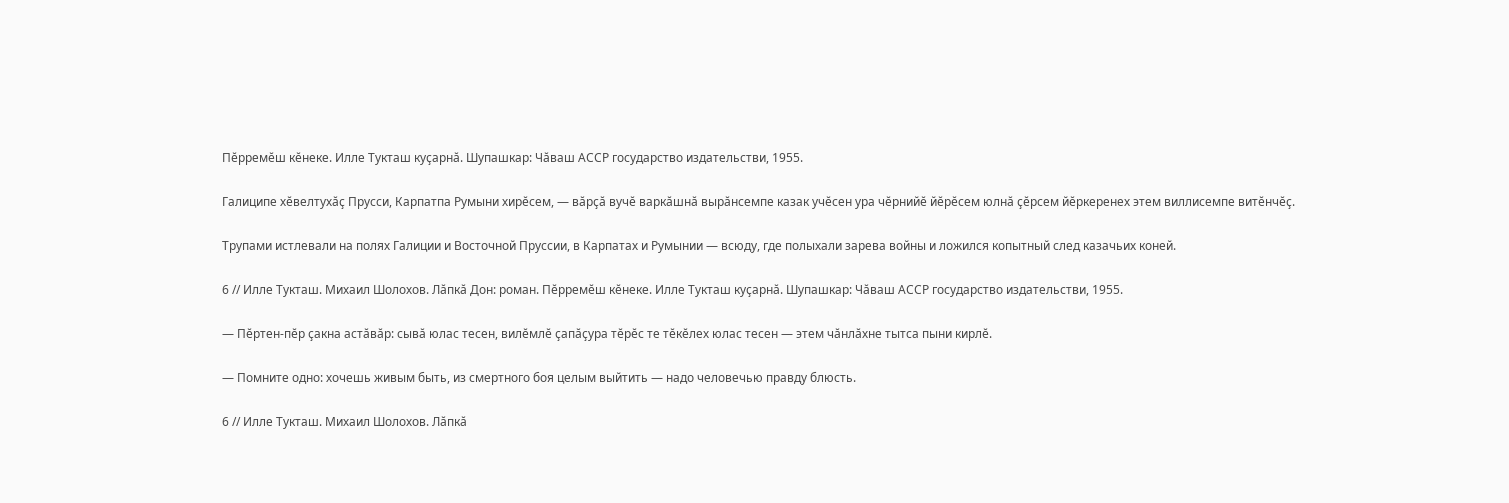Пӗрремӗш кӗнеке. Илле Тукташ куҫарнӑ. Шупашкар: Чӑваш АССР государство издательстви, 1955.

Галиципе хӗвелтухӑҫ Прусси, Карпатпа Румыни хирӗсем, — вӑрҫӑ вучӗ варкӑшнӑ вырӑнсемпе казак учӗсен ура чӗрнийӗ йӗрӗсем юлнӑ ҫӗрсем йӗркеренех этем виллисемпе витӗнчӗҫ.

Трупами истлевали на полях Галиции и Восточной Пруссии, в Карпатах и Румынии — всюду, где полыхали зарева войны и ложился копытный след казачьих коней.

6 // Илле Тукташ. Михаил Шолохов. Лӑпкӑ Дон: роман. Пӗрремӗш кӗнеке. Илле Тукташ куҫарнӑ. Шупашкар: Чӑваш АССР государство издательстви, 1955.

— Пӗртен-пӗр ҫакна астӑвӑр: сывӑ юлас тесен, вилӗмлӗ ҫапӑҫура тӗрӗс те тӗкӗлех юлас тесен — этем чӑнлӑхне тытса пыни кирлӗ.

— Помните одно: хочешь живым быть, из смертного боя целым выйтить — надо человечью правду блюсть.

6 // Илле Тукташ. Михаил Шолохов. Лӑпкӑ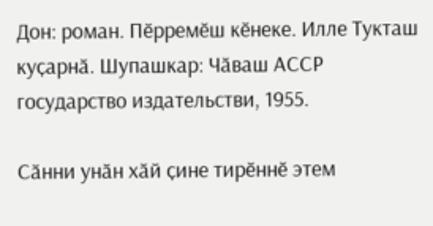Дон: роман. Пӗрремӗш кӗнеке. Илле Тукташ куҫарнӑ. Шупашкар: Чӑваш АССР государство издательстви, 1955.

Сӑнни унӑн хӑй ҫине тирӗннӗ этем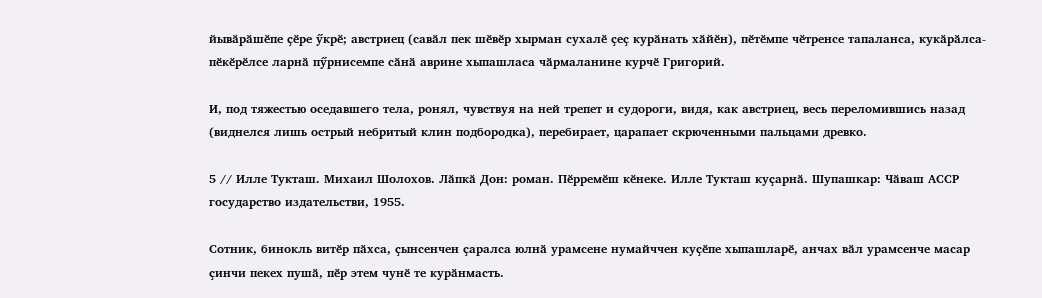йывӑрӑшӗпе ҫӗре ӳкрӗ; австриец (савӑл пек шӗвӗр хырман сухалӗ ҫеҫ курӑнать хӑйӗн), пӗтӗмпе чӗтренсе тапаланса, кукӑрӑлса-пӗкӗрӗлсе ларнӑ пӳрнисемпе сӑнӑ аврине хыпашласа чӑрмаланине курчӗ Григорий.

И, под тяжестью оседавшего тела, ронял, чувствуя на ней трепет и судороги, видя, как австриец, весь переломившись назад (виднелся лишь острый небритый клин подбородка), перебирает, царапает скрюченными пальцами древко.

5 // Илле Тукташ. Михаил Шолохов. Лӑпкӑ Дон: роман. Пӗрремӗш кӗнеке. Илле Тукташ куҫарнӑ. Шупашкар: Чӑваш АССР государство издательстви, 1955.

Сотник, бинокль витӗр пӑхса, ҫынсенчен ҫаралса юлнӑ урамсене нумайччен куҫӗпе хыпашларӗ, анчах вӑл урамсенче масар ҫинчи пекех пушӑ, пӗр этем чунӗ те курӑнмасть.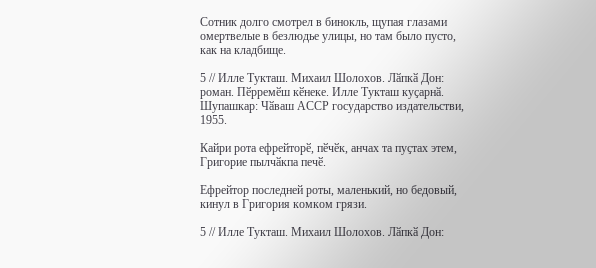Сотник долго смотрел в бинокль, щупая глазами омертвелые в безлюдье улицы, но там было пусто, как на кладбище.

5 // Илле Тукташ. Михаил Шолохов. Лӑпкӑ Дон: роман. Пӗрремӗш кӗнеке. Илле Тукташ куҫарнӑ. Шупашкар: Чӑваш АССР государство издательстви, 1955.

Кайри рота ефрейторӗ, пӗчӗк, анчах та пуҫтах этем, Григорие пылчӑкпа печӗ.

Ефрейтор последней роты, маленький, но бедовый, кинул в Григория комком грязи.

5 // Илле Тукташ. Михаил Шолохов. Лӑпкӑ Дон: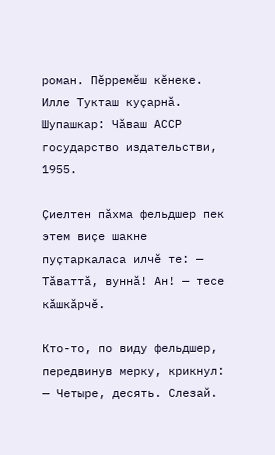роман. Пӗрремӗш кӗнеке. Илле Тукташ куҫарнӑ. Шупашкар: Чӑваш АССР государство издательстви, 1955.

Ҫиелтен пӑхма фельдшер пек этем виҫе шакне пуҫтаркаласа илчӗ те: — Тӑваттӑ, вуннӑ! Ан! — тесе кӑшкӑрчӗ.

Кто-то, по виду фельдшер, передвинув мерку, крикнул: — Четыре, десять. Слезай.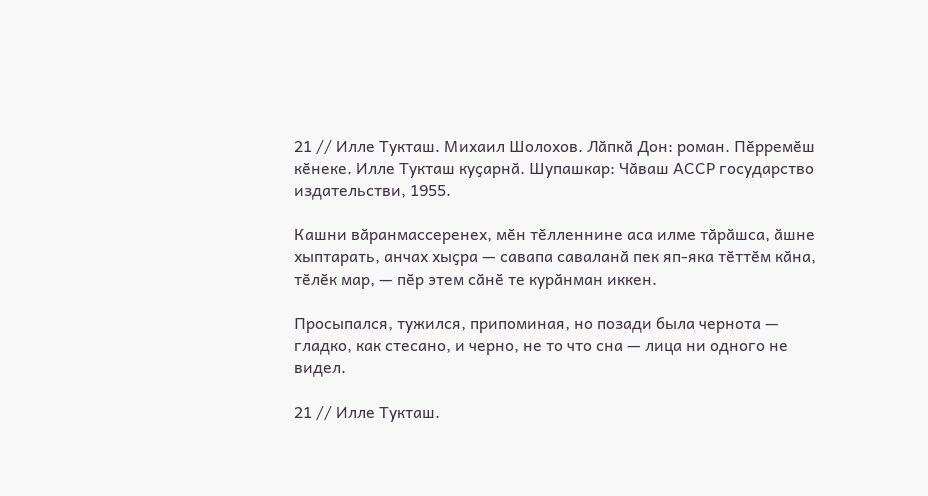21 // Илле Тукташ. Михаил Шолохов. Лӑпкӑ Дон: роман. Пӗрремӗш кӗнеке. Илле Тукташ куҫарнӑ. Шупашкар: Чӑваш АССР государство издательстви, 1955.

Кашни вӑранмассеренех, мӗн тӗлленнине аса илме тӑрӑшса, ӑшне хыптарать, анчах хыҫра — савапа саваланӑ пек яп-яка тӗттӗм кӑна, тӗлӗк мар, — пӗр этем сӑнӗ те курӑнман иккен.

Просыпался, тужился, припоминая, но позади была чернота — гладко, как стесано, и черно, не то что сна — лица ни одного не видел.

21 // Илле Тукташ.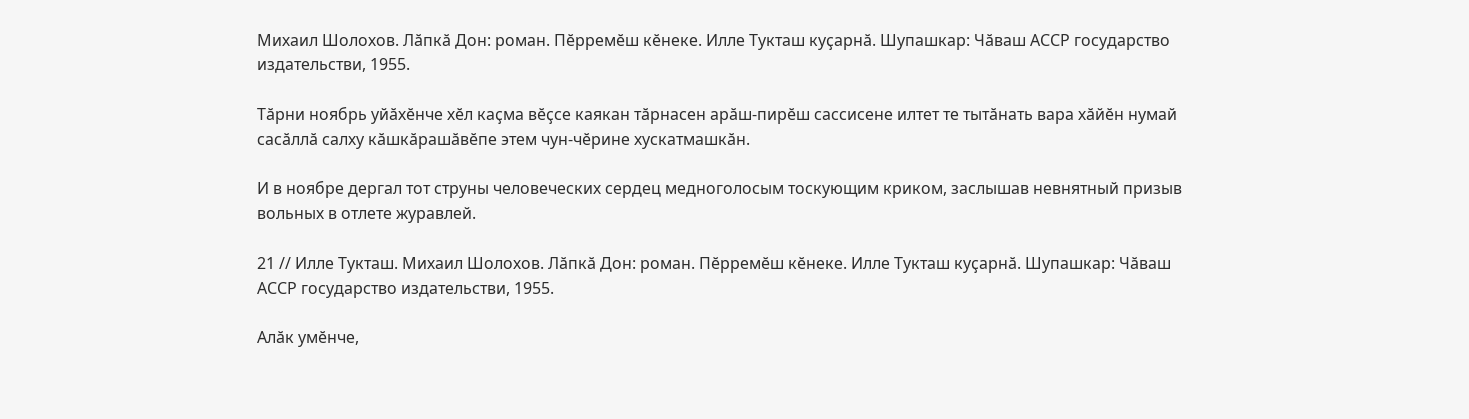Михаил Шолохов. Лӑпкӑ Дон: роман. Пӗрремӗш кӗнеке. Илле Тукташ куҫарнӑ. Шупашкар: Чӑваш АССР государство издательстви, 1955.

Тӑрни ноябрь уйӑхӗнче хӗл каҫма вӗҫсе каякан тӑрнасен арӑш-пирӗш сассисене илтет те тытӑнать вара хӑйӗн нумай сасӑллӑ салху кӑшкӑрашӑвӗпе этем чун-чӗрине хускатмашкӑн.

И в ноябре дергал тот струны человеческих сердец медноголосым тоскующим криком, заслышав невнятный призыв вольных в отлете журавлей.

21 // Илле Тукташ. Михаил Шолохов. Лӑпкӑ Дон: роман. Пӗрремӗш кӗнеке. Илле Тукташ куҫарнӑ. Шупашкар: Чӑваш АССР государство издательстви, 1955.

Алӑк умӗнче,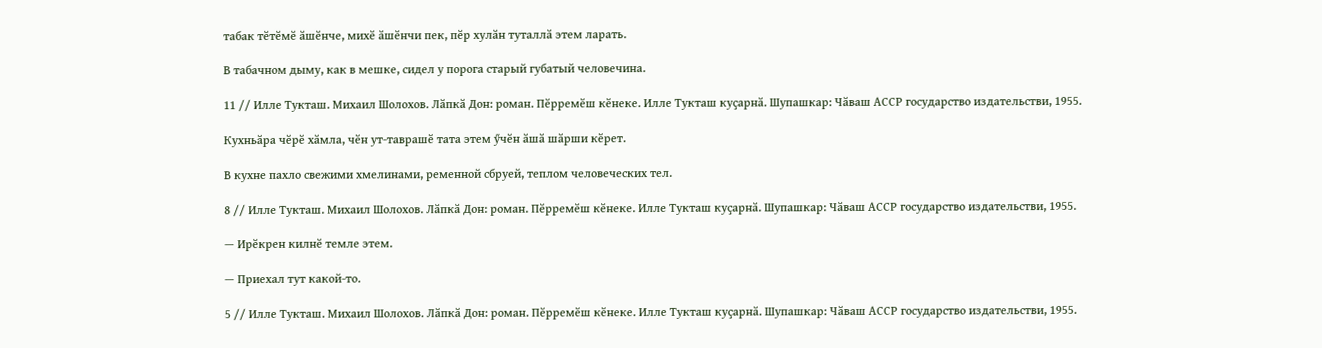табак тӗтӗмӗ ӑшӗнче, михӗ ӑшӗнчи пек, пӗр хулӑн туталлӑ этем ларать.

В табачном дыму, как в мешке, сидел у порога старый губатый человечина.

11 // Илле Тукташ. Михаил Шолохов. Лӑпкӑ Дон: роман. Пӗрремӗш кӗнеке. Илле Тукташ куҫарнӑ. Шупашкар: Чӑваш АССР государство издательстви, 1955.

Кухньӑра чӗрӗ хӑмла, чӗн ут-таврашӗ тата этем ӳчӗн ӑшӑ шӑрши кӗрет.

В кухне пахло свежими хмелинами, ременной сбруей, теплом человеческих тел.

8 // Илле Тукташ. Михаил Шолохов. Лӑпкӑ Дон: роман. Пӗрремӗш кӗнеке. Илле Тукташ куҫарнӑ. Шупашкар: Чӑваш АССР государство издательстви, 1955.

— Ирӗкрен килнӗ темле этем.

— Приехал тут какой-то.

5 // Илле Тукташ. Михаил Шолохов. Лӑпкӑ Дон: роман. Пӗрремӗш кӗнеке. Илле Тукташ куҫарнӑ. Шупашкар: Чӑваш АССР государство издательстви, 1955.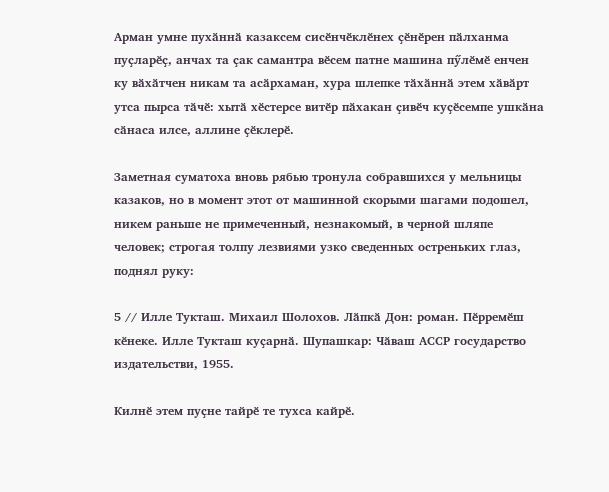Арман умне пухӑннӑ казаксем сисӗнчӗклӗнех ҫӗнӗрен пӑлханма пуҫларӗҫ, анчах та ҫак самантра вӗсем патне машина пӳлӗмӗ енчен ку вӑхӑтчен никам та асӑрхаман, хура шлепке тӑхӑннӑ этем хӑвӑрт утса пырса тӑчӗ: хытӑ хӗстерсе витӗр пӑхакан ҫивӗч куҫӗсемпе ушкӑна сӑнаса илсе, аллине ҫӗклерӗ.

Заметная суматоха вновь рябью тронула собравшихся у мельницы казаков, но в момент этот от машинной скорыми шагами подошел, никем раньше не примеченный, незнакомый, в черной шляпе человек; строгая толпу лезвиями узко сведенных остреньких глаз, поднял руку:

5 // Илле Тукташ. Михаил Шолохов. Лӑпкӑ Дон: роман. Пӗрремӗш кӗнеке. Илле Тукташ куҫарнӑ. Шупашкар: Чӑваш АССР государство издательстви, 1955.

Килнӗ этем пуҫне тайрӗ те тухса кайрӗ.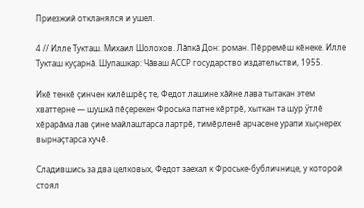Приезжий откланялся и ушел.

4 // Илле Тукташ. Михаил Шолохов. Лӑпкӑ Дон: роман. Пӗрремӗш кӗнеке. Илле Тукташ куҫарнӑ. Шупашкар: Чӑваш АССР государство издательстви, 1955.

Икӗ тенкӗ ҫинчен килӗшрӗҫ те, Федот лашине хӑйне лава тытакан этем хваттерне — шушкӑ пӗҫерекен Фроська патне кӗртрӗ, хыткан та шур ӳтлӗ хӗрарӑма лав ҫине майлаштарса лартрӗ, тимӗрленӗ арчасене урапи хыҫнерех вырнаҫтарса хучӗ.

Сладившись за два целковых, Федот заехал к Фроське-бубличнице, у которой стоял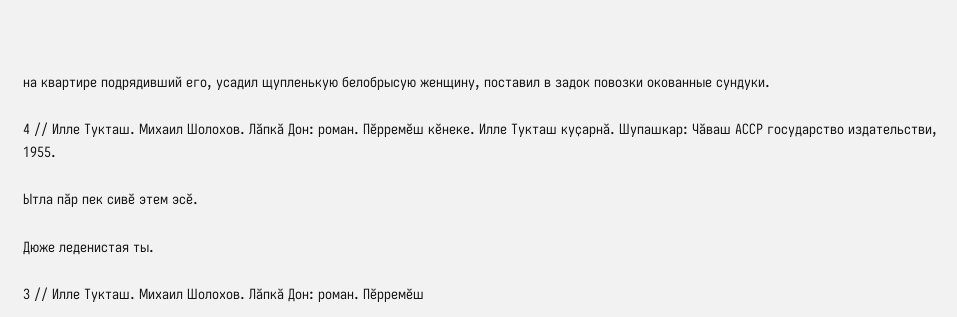на квартире подрядивший его, усадил щупленькую белобрысую женщину, поставил в задок повозки окованные сундуки.

4 // Илле Тукташ. Михаил Шолохов. Лӑпкӑ Дон: роман. Пӗрремӗш кӗнеке. Илле Тукташ куҫарнӑ. Шупашкар: Чӑваш АССР государство издательстви, 1955.

Ытла пӑр пек сивӗ этем эсӗ.

Дюже леденистая ты.

3 // Илле Тукташ. Михаил Шолохов. Лӑпкӑ Дон: роман. Пӗрремӗш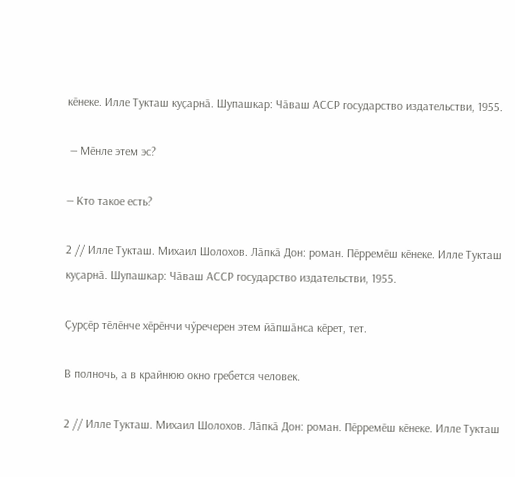кӗнеке. Илле Тукташ куҫарнӑ. Шупашкар: Чӑваш АССР государство издательстви, 1955.

 — Мӗнле этем эс?

— Кто такое есть?

2 // Илле Тукташ. Михаил Шолохов. Лӑпкӑ Дон: роман. Пӗрремӗш кӗнеке. Илле Тукташ куҫарнӑ. Шупашкар: Чӑваш АССР государство издательстви, 1955.

Ҫурҫӗр тӗлӗнче хӗрӗнчи чӳречерен этем йӑпшӑнса кӗрет, тет.

В полночь, а в крайнюю окно гребется человек.

2 // Илле Тукташ. Михаил Шолохов. Лӑпкӑ Дон: роман. Пӗрремӗш кӗнеке. Илле Тукташ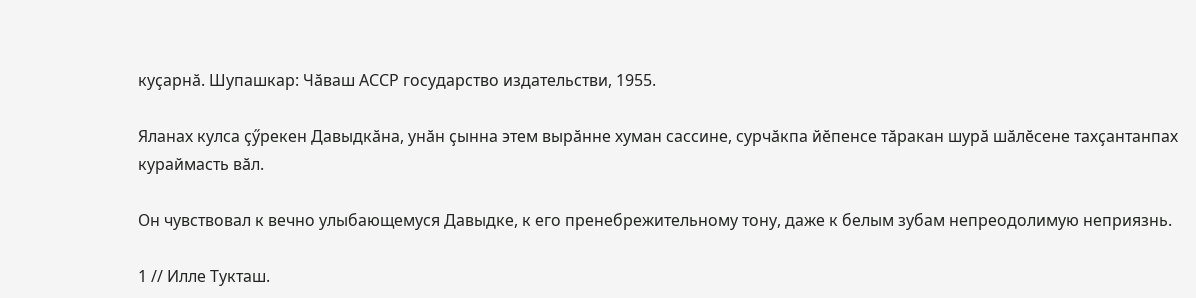куҫарнӑ. Шупашкар: Чӑваш АССР государство издательстви, 1955.

Яланах кулса ҫӳрекен Давыдкӑна, унӑн ҫынна этем вырӑнне хуман сассине, сурчӑкпа йӗпенсе тӑракан шурӑ шӑлӗсене тахҫантанпах кураймасть вӑл.

Он чувствовал к вечно улыбающемуся Давыдке, к его пренебрежительному тону, даже к белым зубам непреодолимую неприязнь.

1 // Илле Тукташ.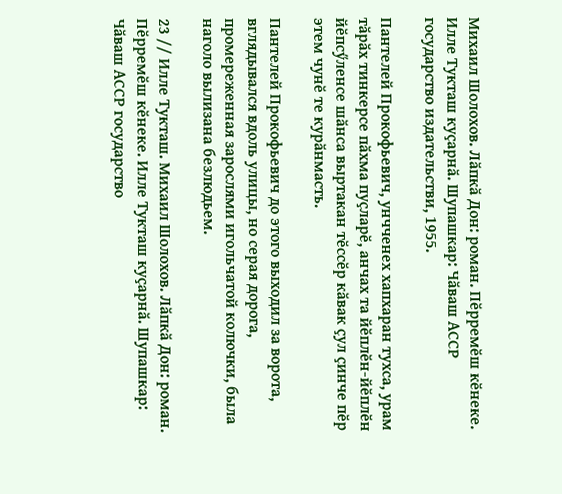Михаил Шолохов. Лӑпкӑ Дон: роман. Пӗрремӗш кӗнеке. Илле Тукташ куҫарнӑ. Шупашкар: Чӑваш АССР государство издательстви, 1955.

Пантелей Прокофьевич, унчченех хапхаран тухса, урам тӑрӑх тинкерсе пӑхма пуҫларӗ, анчах та йӗплӗн-йӗплӗн йӗпсӳленсе шӑнса выртакан тӗссӗр кӑвак ҫул ҫинче пӗр этем чунӗ те курӑнмасть.

Пантелей Прокофьевич до этого выходил за ворота, вглядывался вдоль улицы, но серая дорога, промереженная зарослями игольчатой колючки, была наголо вылизана безлюдьем.

23 // Илле Тукташ. Михаил Шолохов. Лӑпкӑ Дон: роман. Пӗрремӗш кӗнеке. Илле Тукташ куҫарнӑ. Шупашкар: Чӑваш АССР государство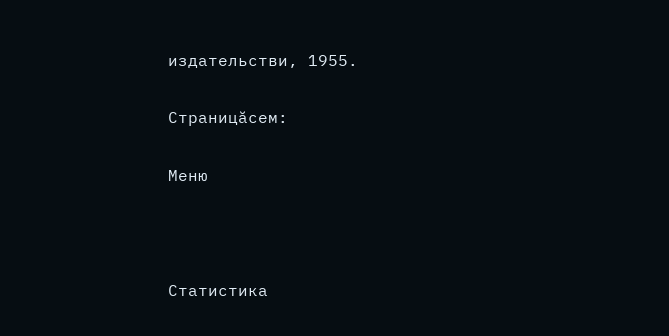издательстви, 1955.

Страницăсем:

Меню



Статистика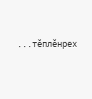...тĕплӗнрех